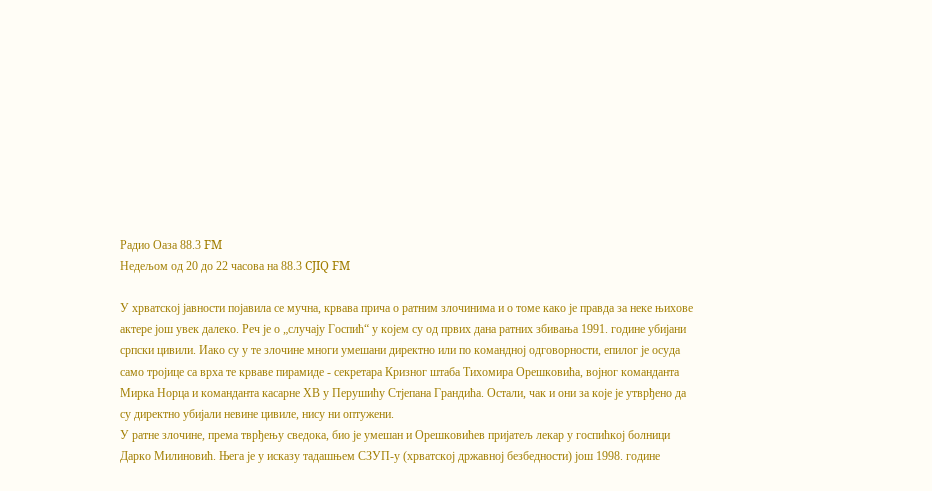Радио Оаза 88.3 FM
Недељом од 20 до 22 часова на 88.3 CJIQ FM

У хрватској јавности појавила се мучна, крвава прича о ратним злочинима и о томе како је правда за неке њихове актере још увек далеко. Реч је о „случају Госпић“ у којем су од првих дана ратних збивања 1991. године убијани српски цивили. Иако су у те злочине многи умешани директно или по командној одговорности, епилог је осуда само тројице са врха те крваве пирамиде - секретара Кризног штаба Тихомира Орешковића, војног команданта Мирка Норца и команданта касарне ХВ у Перушићу Стјепана Грандића. Остали, чак и они за које је утврђено да су директно убијали невине цивиле, нису ни оптужени.
У ратне злочине, према тврђењу сведока, био је умешан и Орешковићев пријатељ лекар у госпићкој болници Дарко Милиновић. Њега је у исказу тадашњем СЗУП-у (хрватској државној безбедности) још 1998. године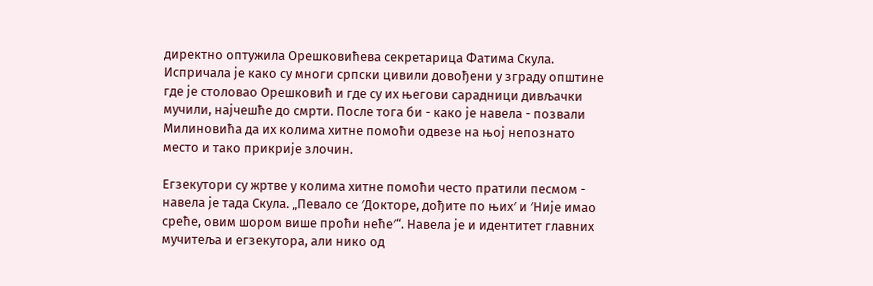директно оптужила Орешковићева секретарица Фатима Скула. Испричала је како су многи српски цивили довођени у зграду општине где је столовао Орешковић и где су их његови сарадници дивљачки мучили, најчешће до смрти. После тога би - како је навела - позвали Милиновића да их колима хитне помоћи одвезе на њој непознато место и тако прикрије злочин.

Егзекутори су жртве у колима хитне помоћи често пратили песмом - навела је тада Скула. „Певало се ′Докторе, дођите по њих′ и ′Није имао среће, овим шором више проћи неће′“. Навела је и идентитет главних мучитеља и егзекутора, али нико од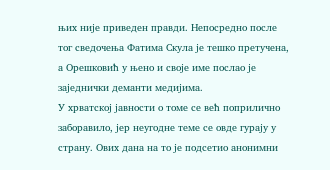њих није приведен правди. Непосредно после тог сведочења Фатима Скула је тешко претучена, а Орешковић у њено и своје име послао је заједнички деманти медијима.
У хрватској јавности о томе се већ поприлично заборавило, јер неугодне теме се овде гурају у страну. Ових дана на то је подсетио анонимни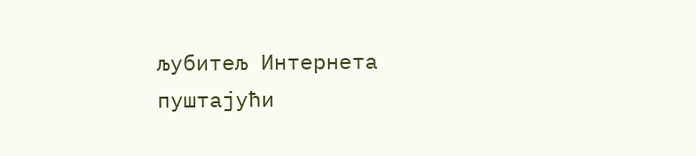љубитељ Интернета пуштајући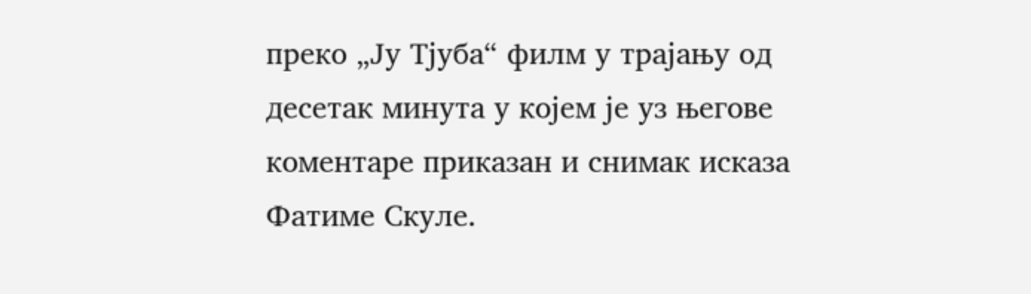преко „Ју Тјуба“ филм у трајању од десетак минута у којем је уз његове коментаре приказан и снимак исказа Фатиме Скуле.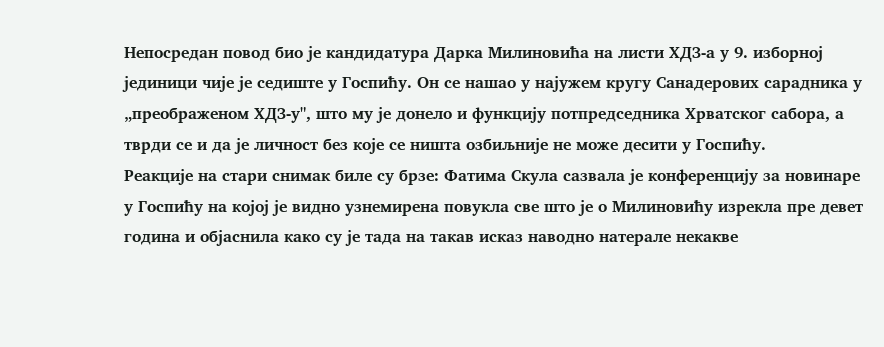Непосредан повод био је кандидатура Дарка Милиновића на листи ХДЗ-а у 9. изборној јединици чије је седиште у Госпићу. Он се нашао у најужем кругу Санадерових сарадника у „преображеном ХДЗ-у", што му је донело и функцију потпредседника Хрватског сабора, а тврди се и да је личност без које се ништа озбиљније не може десити у Госпићу.
Реакције на стари снимак биле су брзе: Фатима Скула сазвала је конференцију за новинаре у Госпићу на којој је видно узнемирена повукла све што је о Милиновићу изрекла пре девет година и објаснила како су је тада на такав исказ наводно натерале некакве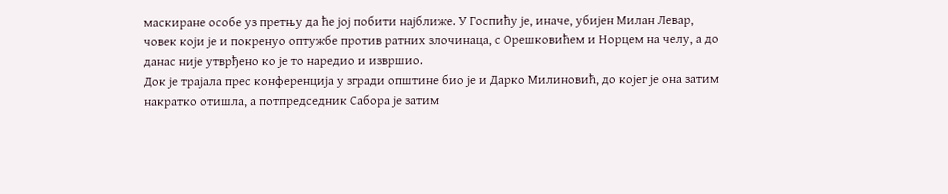маскиране особе уз претњу да ће јој побити најближе. У Госпићу је, иначе, убијен Милан Левар, човек који је и покренуо оптужбе против ратних злочинаца, с Орешковићем и Норцем на челу, а до данас није утврђено ко је то наредио и извршио.
Док је трајала прес конференција у згради општине био је и Дарко Милиновић, до којег је она затим накратко отишла, а потпредседник Сабора је затим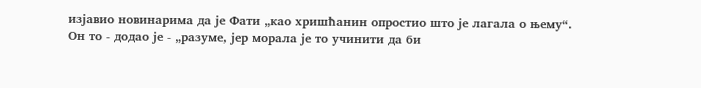изјавио новинарима да је Фати „као хришћанин опростио што је лагала о њему“. Он то - додао је - „разуме, јер морала је то учинити да би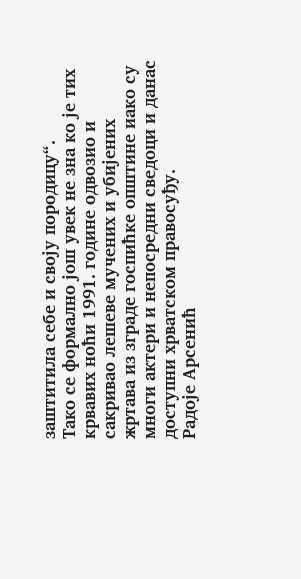заштитила себе и своју породицу“.
Тако се формално још увек не зна ко је тих крвавих ноћи 1991. године одвозио и сакривао лешеве мучених и убијених жртава из зграде госпићке општине иако су многи актери и непосредни сведоци и данас доступни хрватском правосуђу.
Радоје Арсенић